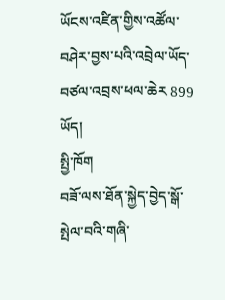ཡོངས་འཛིན་གྱིས་འཚོལ་བཤེར་བྱས་པའི་འབྲེལ་ཡོད་བཙལ་འབྲས་ཕལ་ཆེར 899 ཡོད།
སྤྱི་ཁོག
བཟོ་ལས་ཐོན་སྐྱེད་བྱེད་སྒོ་སྤེལ་བའི་གཞི་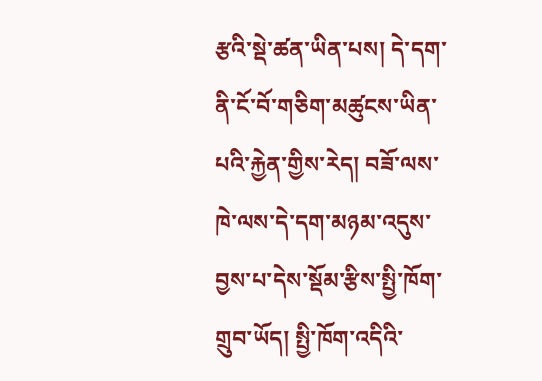རྩའི་སྡེ་ཚན་ཡིན་པས། དེ་དག་ནི་ངོ་བོ་གཅིག་མཚུངས་ཡིན་པའི་རྐྱེན་གྱིས་རེད། བཟོ་ལས་ཁེ་ལས་དེ་དག་མཉམ་འདུས་བྱས་པ་དེས་སྡོམ་རྩིས་སྤྱི་ཁོག་གྲུབ་ཡོད། སྤྱི་ཁོག་འདིའི་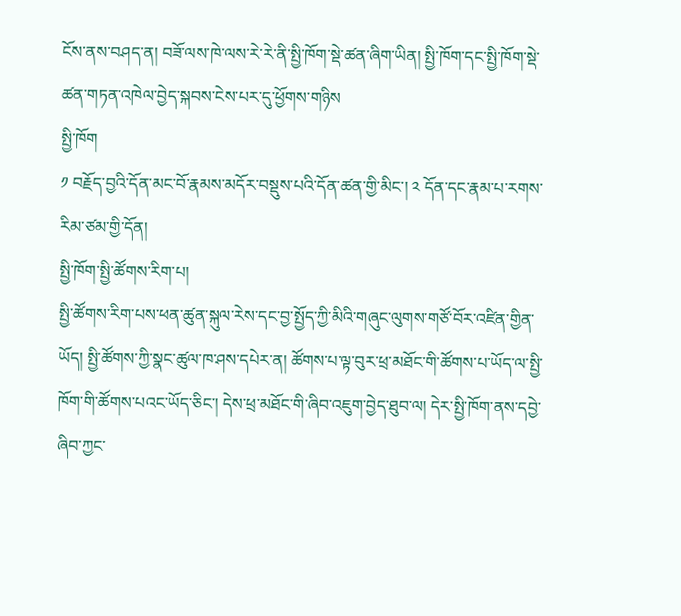ངོས་ནས་བཤད་ན། བཟོ་ལས་ཁེ་ལས་རེ་རེ་ནི་སྤྱི་ཁོག་སྡེ་ཚན་ཞིག་ཡིན། སྤྱི་ཁོག་དང་སྤྱི་ཁོག་སྡེ་ཚན་གཏན་འཁེལ་བྱེད་སྐབས་ངེས་པར་དུ་ཕྱོགས་གཉིས
སྤྱི་ཁོག
༡ བརྗོད་བྱའི་དོན་མང་བོ་རྣམས་མདོར་བསྡུས་པའི་དོན་ཚན་གྱི་མིང་། ༢ དོན་དང་རྣམ་པ་རགས་རིམ་ཙམ་གྱི་དོན།
སྤྱི་ཁོག་སྤྱི་ཚོགས་རིག་པ།
སྤྱི་ཚོགས་རིག་པས་ཕན་ཚུན་སྐུལ་རེས་དང་བྱ་སྤྱོད་ཀྱི་མིའི་གཞུང་ལུགས་གཙོ་བོར་འཛིན་གྱིན་ཡོད། སྤྱི་ཚོགས་ཀྱི་སྣང་ཚུལ་ཁ་ཤས་དཔེར་ན། ཚོགས་པ་ལྟ་བུར་ཕྲ་མཐོང་གི་ཚོགས་པ་ཡོད་ལ་སྤྱི་ཁོག་གི་ཚོགས་པའང་ཡོད་ཅིང་། དེས་ཕྲ་མཐོང་གི་ཞིབ་འཇུག་བྱེད་ཐུབ་ལ། དེར་སྤྱི་ཁོག་ནས་དབྱེ་ཞིབ་ཀྱང་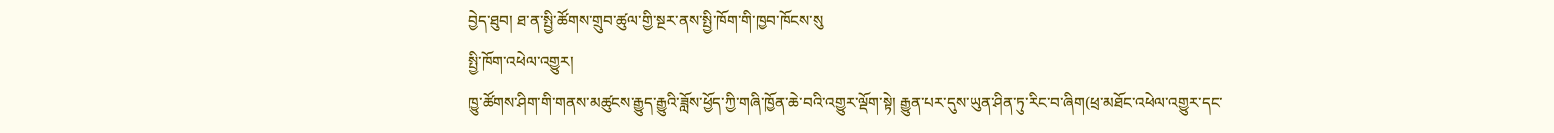བྱེད་ཐུབ། ཐ་ན་སྤྱི་ཚོགས་གྲུབ་ཚུལ་གྱི་སྔར་ནས་སྤྱི་ཁོག་གི་ཁྱབ་ཁོངས་སུ
སྤྱི་ཁོག་འཕེལ་འགྱུར།
ཁྱུ་ཚོགས་ཤིག་གི་གནས་མཚུངས་རྒྱུད་རྒྱུའི་ཟློས་ཕྱོད་ཀྱི་གཞི་ཁྱོན་ཆེ་བའི་འགྱུར་ལྡོག་སྟེ། རྒྱུན་པར་དུས་ཡུན་ཤིན་ཏུ་རིང་བ་ཞིག(ཕྲ་མཐོང་འཕེལ་འགྱུར་དང་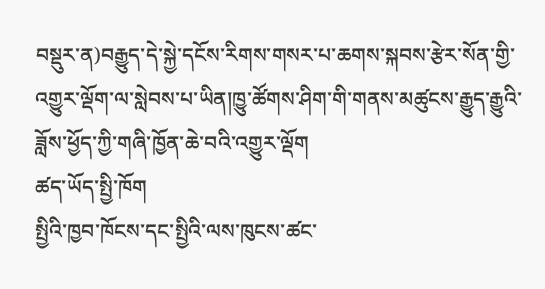བསྡུར་ན)བརྒྱུད་དེ་སྐྱེ་དངོས་རིགས་གསར་པ་ཆགས་སྐབས་རྩེར་སོན་གྱི་འགྱུར་ལྡོག་ལ་སླེབས་པ་ཡིན།ཁྱུ་ཚོགས་ཤིག་གི་གནས་མཚུངས་རྒྱུད་རྒྱུའི་ཟློས་ཕྱོད་ཀྱི་གཞི་ཁྱོན་ཆེ་བའི་འགྱུར་ལྡོག
ཚད་ཡོད་སྤྱི་ཁོག
སྤྱིའི་ཁྱབ་ཁོངས་དང་སྤྱིའི་ལས་ཁུངས་ཚང་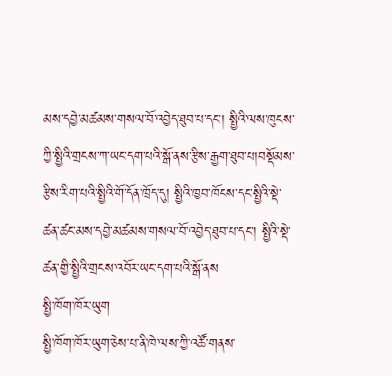མས་དབྱེ་མཚམས་གསལ་བོ་འབྱེད་ཐུབ་པ་དང་། སྤྱིའི་ལས་ཁུངས་ཀྱི་སྤྱིའི་གྲངས་ཀ་ཡང་དག་པའི་སྒོ་ནས་རྩིས་རྒྱག་ཐུབ་པ།བསྡོམས་རྩིས་རིག་པའི་སྤྱིའི་གོ་དོན་ཁྲོད་དུ། སྤྱིའི་ཁྱབ་ཁོངས་དང་སྤྱིའི་སྡེ་ཚན་ཚང་མས་དབྱེ་མཚམས་གསལ་བོ་འབྱེད་ཐུབ་པ་དང་། སྤྱིའི་སྡེ་ཚན་གྱི་སྤྱིའི་གྲངས་འབོར་ཡང་དག་པའི་སྒོ་ནས
སྤྱི་ཁོག་ཁོར་ཡུག
སྤྱི་ཁོག་ཁོར་ཡུག་ཅེས་པ་ནི་ཁེ་ལས་ཀྱི་འཚོ་གནས་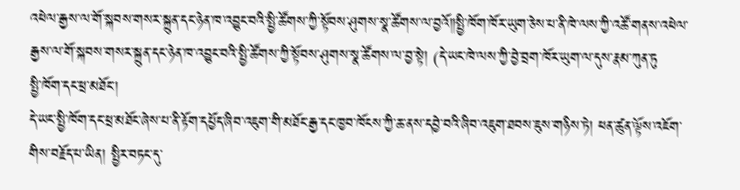འཕེལ་རྒྱས་ལ་གོ་སྐབས་གསར་སྐྲུན་དང་ཉེན་ཁ་འབྱུང་བའི་སྤྱི་ཚོགས་ཀྱི་སྟོབས་ཤུགས་སྣ་ཚོགས་ལ་བྱའོ༎སྤྱི་ཁོག་ཁོར་ཡུག་ཅེས་པ་ནི་ཁེ་ལས་ཀྱི་འཚོ་གནས་འཕེལ་རྒྱས་ལ་གོ་སྐབས་གསར་སྐྲུན་དང་ཉེན་ཁ་འབྱུང་བའི་སྤྱི་ཚོགས་ཀྱི་སྟོབས་ཤུགས་སྣ་ཚོགས་ལ་བྱ་སྟེ། (དེ་ཡང་ཁེ་ལས་ཀྱི་བྱེ་བྲག་ཁོར་ཡུག་ལ་དུས་རྣམ་ཀུན་ཏུ
སྤྱི་ཁོག་དང་ཕྲ་མཐོང་།
དེ་ཡང་སྤྱི་ཁོག་དང་ཕྲ་མཐོང་ཞེས་པ་ནི་རྟོག་དཔྱོད་ཞིབ་འཇུག་གི་མཐོང་རྒྱ་དང་ཁྱབ་ཁོངས་ཀྱི་ཆ་ནས་དབྱེ་བའི་ཞིབ་འཇུག་ཐབས་ཇུས་གཉིས་ཏེ། ཕན་ཚུན་ལྟོས་འཇོག་གིས་བརྗོད་པ་ཡིན། སྤྱིར་བཏང་དུ་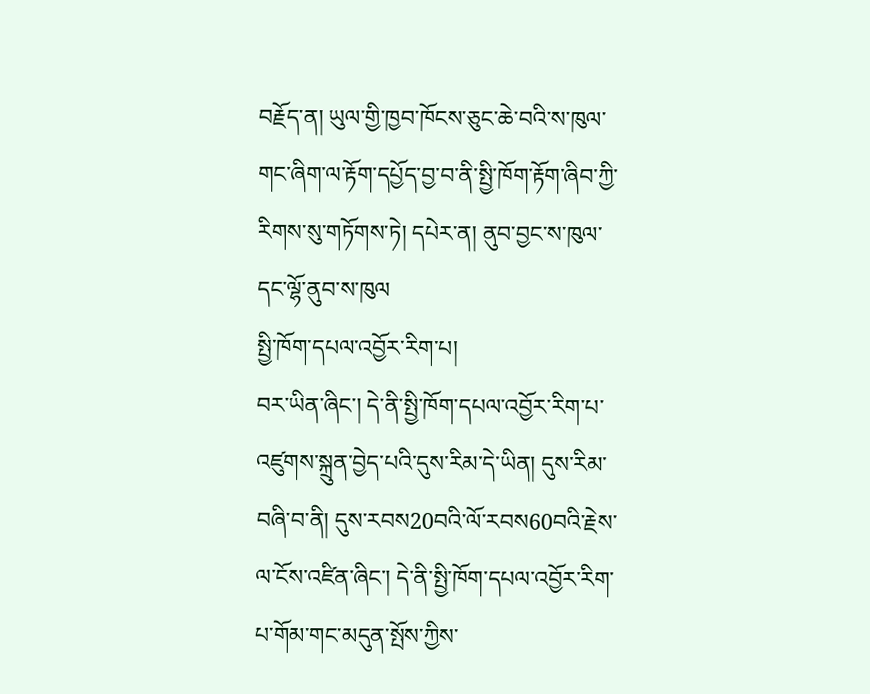བརྗོད་ན། ཡུལ་གྱི་ཁྱབ་ཁོངས་ཅུང་ཆེ་བའི་ས་ཁུལ་གང་ཞིག་ལ་རྟོག་དཔྱོད་བྱ་བ་ནི་སྤྱི་ཁོག་རྟོག་ཞིབ་ཀྱི་རིགས་སུ་གཏོགས་ཏེ། དཔེར་ན། ནུབ་བྱང་ས་ཁུལ་དང་ལྷོ་ནུབ་ས་ཁུལ
སྤྱི་ཁོག་དཔལ་འབྱོར་རིག་པ།
བར་ཡིན་ཞིང་། དེ་ནི་སྤྱི་ཁོག་དཔལ་འབྱོར་རིག་པ་འཛུགས་སྐྲུན་བྱེད་པའི་དུས་རིམ་དེ་ཡིན། དུས་རིམ་བཞི་བ་ནི། དུས་རབས20བའི་ལོ་རབས60བའི་རྗེས་ལ་ངོས་འཛིན་ཞིང་། དེ་ནི་སྤྱི་ཁོག་དཔལ་འབྱོར་རིག་པ་གོམ་གང་མདུན་སྤོས་ཀྱིས་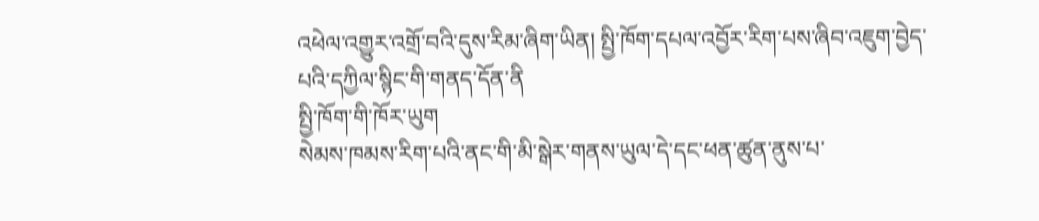འཕེལ་འགྱུར་འགྲོ་བའི་དུས་རིམ་ཞིག་ཡིན། སྤྱི་ཁོག་དཔལ་འབྱོར་རིག་པས་ཞིབ་འཇུག་བྱེད་པའི་དཀྱིལ་སྙིང་གི་གནད་དོན་ནི
སྤྱི་ཁོག་གི་ཁོར་ཡུག
སེམས་ཁམས་རིག་པའི་ནང་གི་མི་སྒེར་གནས་ཡུལ་དེ་དང་ཕན་ཚུན་ནུས་པ་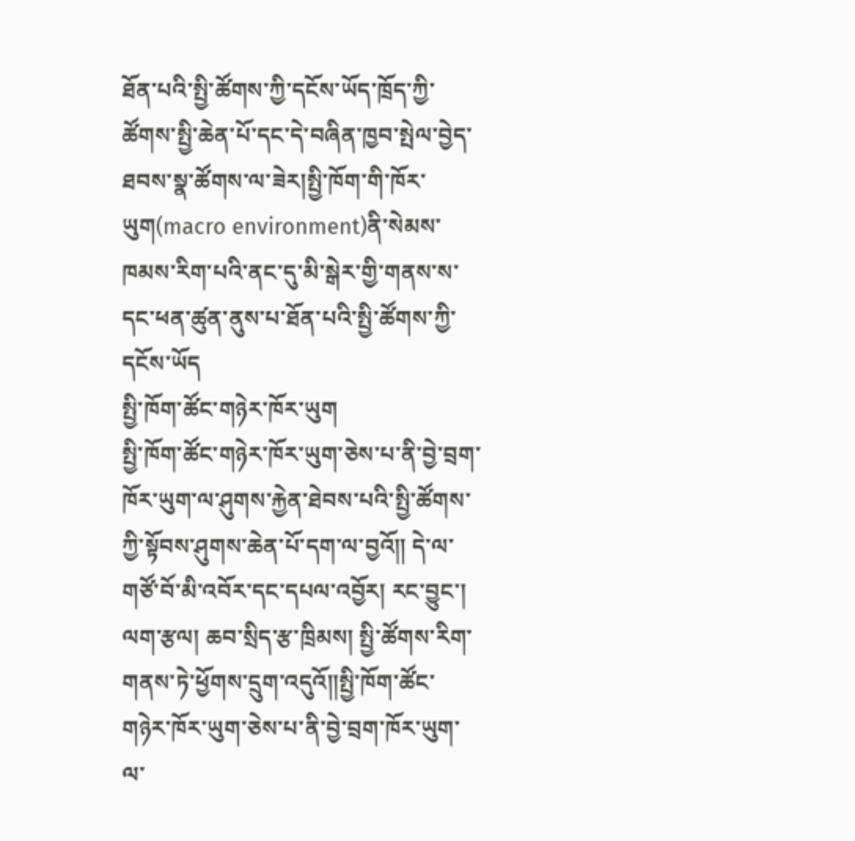ཐོན་པའི་སྤྱི་ཚོགས་ཀྱི་དངོས་ཡོད་ཁྲོད་ཀྱི་ཚོགས་སྤྱི་ཆེན་པོ་དང་དེ་བཞིན་ཁྱབ་སྤེལ་བྱེད་ཐབས་སྣ་ཚོགས་ལ་ཟེར།སྤྱི་ཁོག་གི་ཁོར་ཡུག(macro environment)ནི་སེམས་ཁམས་རིག་པའི་ནང་དུ་མི་སྒེར་གྱི་གནས་ས་དང་ཕན་ཚུན་ནུས་པ་ཐོན་པའི་སྤྱི་ཚོགས་ཀྱི་དངོས་ཡོད
སྤྱི་ཁོག་ཚོང་གཉེར་ཁོར་ཡུག
སྤྱི་ཁོག་ཚོང་གཉེར་ཁོར་ཡུག་ཅེས་པ་ནི་བྱེ་བྲག་ཁོར་ཡུག་ལ་ཤུགས་རྐྱེན་ཐེབས་པའི་སྤྱི་ཚོགས་ཀྱི་སྟོབས་ཤུགས་ཆེན་པོ་དག་ལ་བྱའོ༎ དེ་ལ་གཙོ་བོ་མི་འབོར་དང་དཔལ་འབྱོར། རང་བྱུང་། ལག་རྩལ། ཆབ་སྲིད་རྩ་ཁྲིམས། སྤྱི་ཚོགས་རིག་གནས་ཏེ་ཕྱོགས་དྲུག་འདུའོ༎སྤྱི་ཁོག་ཚོང་གཉེར་ཁོར་ཡུག་ཅེས་པ་ནི་བྱེ་བྲག་ཁོར་ཡུག་ལ་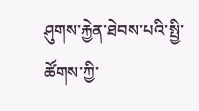ཤུགས་རྐྱེན་ཐེབས་པའི་སྤྱི་ཚོགས་ཀྱི་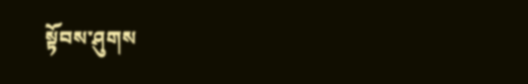སྟོབས་ཤུགས